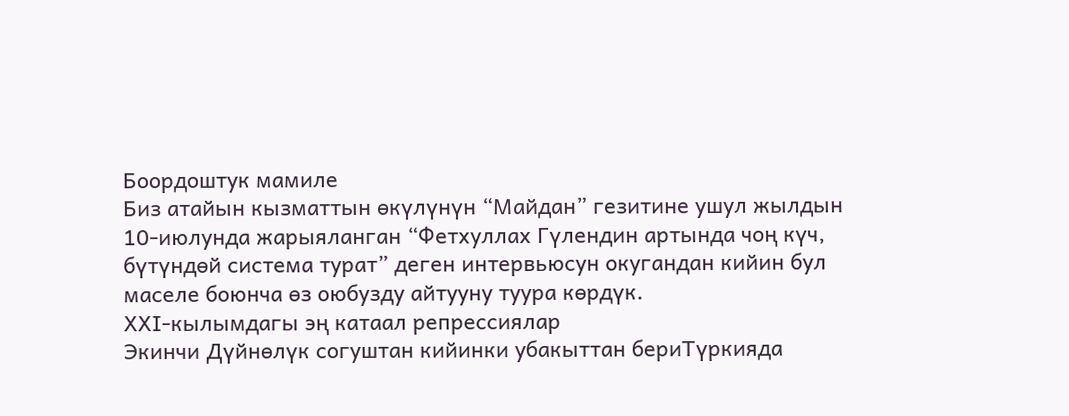Боордоштук мамиле
Биз атайын кызматтын өкүлүнүн “Майдан” гезитине ушул жылдын 10-июлунда жарыяланган “Фетхуллах Гүлендин артында чоң күч, бүтүндөй система турат” деген интервьюсун окугандан кийин бул маселе боюнча өз оюбузду айтууну туура көрдүк.
ХХI-кылымдагы эң катаал репрессиялар
Экинчи Дүйнөлүк согуштан кийинки убакыттан бериТүркияда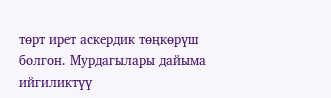төрт ирет аскердик төңкөрүш болгон. Мурдагылары дайыма ийгиликтүү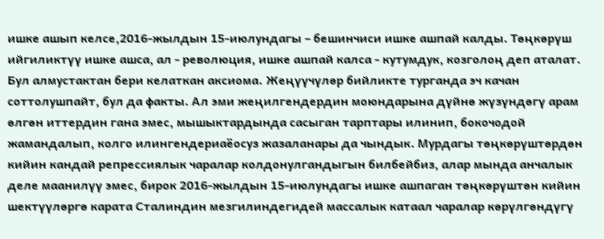ишке ашып келсе,2016-жылдын 15-июлундагы – бешинчиси ишке ашпай калды. Төңкөрүш ийгиликтүү ишке ашса, ал - революция, ишке ашпай калса - кутумдук, козголоң деп аталат. Бул алмустактан бери келаткан аксиома. Жеңүүчүлөр бийликте турганда эч качан соттолушпайт, бул да факты. Ал эми жеңилгендердин моюндарына дүйнө жүзүндөгү арам өлгөн иттердин гана эмес, мышыктардында сасыган тарптары илинип, бокочодой жамандалып, колго илингендериаёосуз жазаланары да чындык. Мурдагы төңкөрүштөрдөн кийин кандай репрессиялык чаралар колдонулгандыгын билбейбиз, алар мында анчалык деле маанилүү эмес, бирок 2016-жылдын 15-июлундагы ишке ашпаган төңкөрүштөн кийин шектүүлөргө карата Сталиндин мезгилиндегидей массалык катаал чаралар көрүлгөндүгү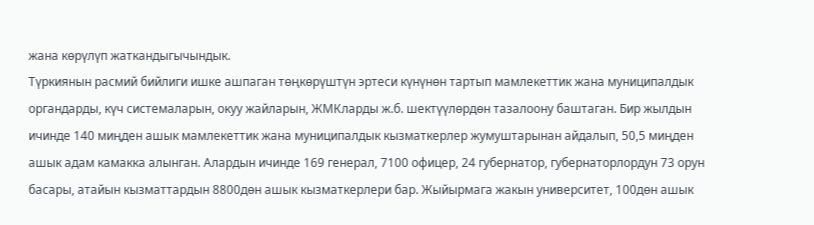жана көрүлүп жаткандыгычындык.
Түркиянын расмий бийлиги ишке ашпаган төңкөрүштүн эртеси күнүнөн тартып мамлекеттик жана муниципалдык органдарды, күч системаларын, окуу жайларын, ЖМКларды ж.б. шектүүлөрдөн тазалоону баштаган. Бир жылдын ичинде 140 миңден ашык мамлекеттик жана муниципалдык кызматкерлер жумуштарынан айдалып, 50,5 миңден ашык адам камакка алынган. Алардын ичинде 169 генерал, 7100 офицер, 24 губернатор, губернаторлордун 73 орун басары, атайын кызматтардын 8800дөн ашык кызматкерлери бар. Жыйырмага жакын университет, 100дөн ашык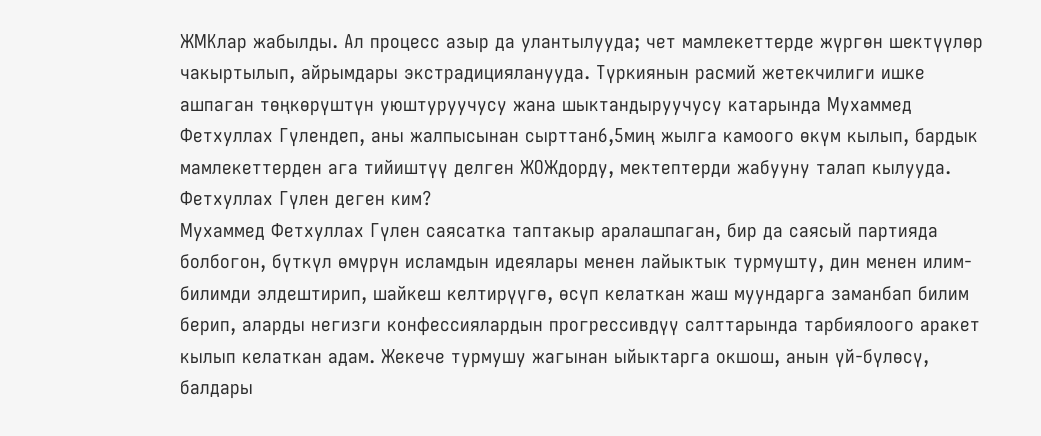ЖМКлар жабылды. Ал процесс азыр да улантылууда; чет мамлекеттерде жүргөн шектүүлөр чакыртылып, айрымдары экстрадицияланууда. Түркиянын расмий жетекчилиги ишке ашпаган төңкөрүштүн уюштуруучусу жана шыктандыруучусу катарында Мухаммед Фетхуллах Гүлендеп, аны жалпысынан сырттан6,5миң жылга камоого өкүм кылып, бардык мамлекеттерден ага тийиштүү делген ЖОЖдорду, мектептерди жабууну талап кылууда.
Фетхуллах Гүлен деген ким?
Мухаммед Фетхуллах Гүлен саясатка таптакыр аралашпаган, бир да саясый партияда болбогон, бүткүл өмүрүн исламдын идеялары менен лайыктык турмушту, дин менен илим-билимди элдештирип, шайкеш келтирүүгө, өсүп келаткан жаш муундарга заманбап билим берип, аларды негизги конфессиялардын прогрессивдүү салттарында тарбиялоого аракет кылып келаткан адам. Жекече турмушу жагынан ыйыктарга окшош, анын үй-бүлөсү, балдары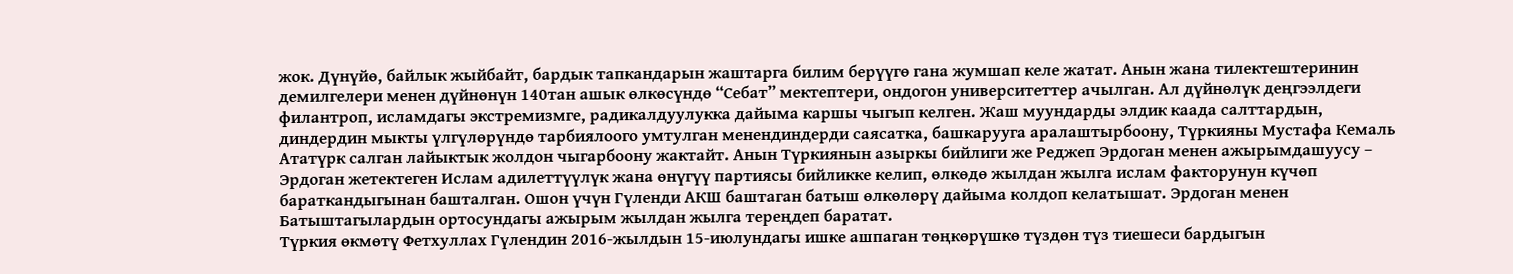жок. Дүнүйө, байлык жыйбайт, бардык тапкандарын жаштарга билим берүүгө гана жумшап келе жатат. Анын жана тилектештеринин демилгелери менен дүйнөнүн 140тан ашык өлкөсүндө “Себат” мектептери, ондогон университеттер ачылган. Ал дүйнөлүк деңгээлдеги филантроп, исламдагы экстремизмге, радикалдуулукка дайыма каршы чыгып келген. Жаш муундарды элдик каада салттардын, диндердин мыкты үлгүлөрүндө тарбиялоого умтулган менендиндерди саясатка, башкарууга аралаштырбоону, Түркияны Мустафа Кемаль Ататүрк салган лайыктык жолдон чыгарбоону жактайт. Анын Түркиянын азыркы бийлиги же Реджеп Эрдоган менен ажырымдашуусу – Эрдоган жетектеген Ислам адилеттүүлүк жана өнүгүү партиясы бийликке келип, өлкөдө жылдан жылга ислам факторунун күчөп бараткандыгынан башталган. Ошон үчүн Гүленди АКШ баштаган батыш өлкөлөрү дайыма колдоп келатышат. Эрдоган менен Батыштагылардын ортосундагы ажырым жылдан жылга тереңдеп баратат.
Түркия өкмөтү Фетхуллах Гүлендин 2016-жылдын 15-июлундагы ишке ашпаган төңкөрүшкө түздөн түз тиешеси бардыгын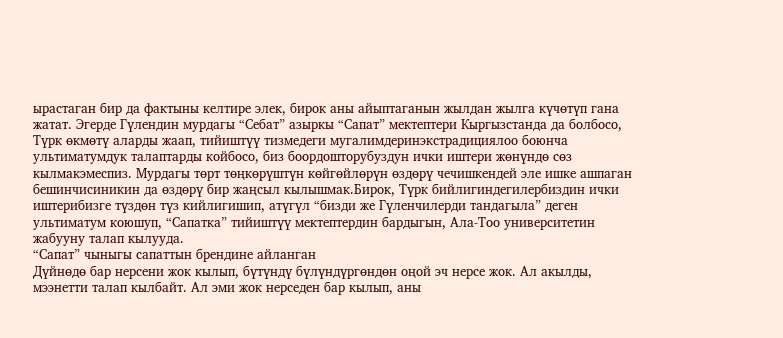ырастаган бир да фактыны келтире элек, бирок аны айыптаганын жылдан жылга күчөтүп гана жатат. Эгерде Гүлендин мурдагы “Себат” азыркы “Сапат” мектептери Кыргызстанда да болбосо, Түрк өкмөтү аларды жаап, тийиштүү тизмедеги мугалимдеринэкстрадициялоо боюнча ультиматумдук талаптарды койбосо, биз боордошторубуздун ички иштери жөнүндө сөз кылмакэмеспиз. Мурдагы төрт төңкөрүштүн көйгөйлөрүн өздөрү чечишкендей эле ишке ашпаган бешинчисиникин да өздөрү бир жаңсыл кылышмак.Бирок, Түрк бийлигиндегилербиздин ички иштерибизге түздөн түз кийлигишип, атүгүл “бизди же Гүленчилерди тандагыла” деген ультиматум коюшуп, “Сапатка” тийиштүү мектептердин бардыгын, Ала-Тоо университетин жабууну талап кылууда.
“Сапат” чыныгы сапаттын брендине айланган
Дүйнөдө бар нерсени жок кылып, бүтүндү бүлүндүргөндөн оңой эч нерсе жок. Ал акылды, мээнетти талап кылбайт. Ал эми жок нерседен бар кылып, аны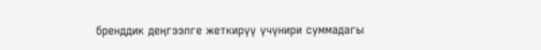бренддик деңгээлге жеткирүү үчүнири суммадагы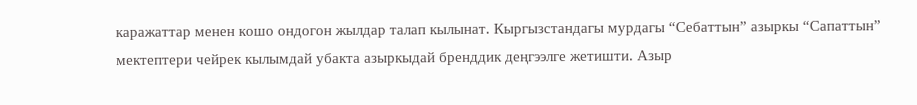каражаттар менен кошо ондогон жылдар талап кылынат. Кыргызстандагы мурдагы “Себаттын” азыркы “Сапаттын” мектептери чейрек кылымдай убакта азыркыдай бренддик деңгээлге жетишти. Азыр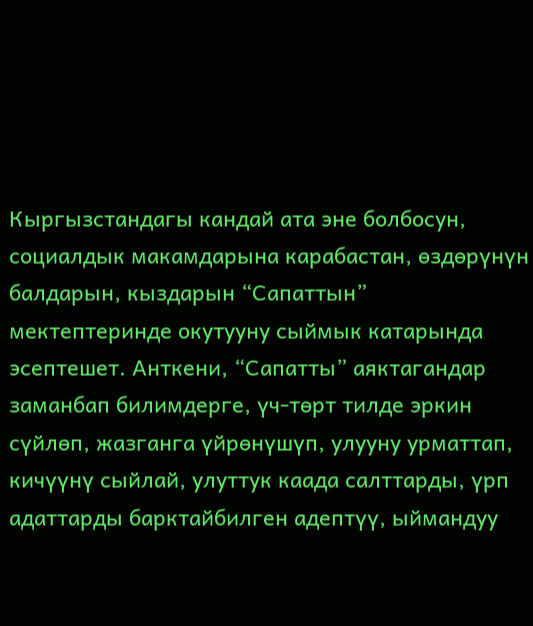Кыргызстандагы кандай ата эне болбосун, социалдык макамдарына карабастан, өздөрүнүн балдарын, кыздарын “Сапаттын” мектептеринде окутууну сыймык катарында эсептешет. Анткени, “Сапатты” аяктагандар заманбап билимдерге, үч-төрт тилде эркин сүйлөп, жазганга үйрөнүшүп, улууну урматтап, кичүүнү сыйлай, улуттук каада салттарды, үрп адаттарды барктайбилген адептүү, ыймандуу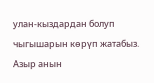улан-кыздардан болуп чыгышарын көрүп жатабыз. Азыр анын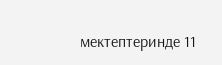мектептеринде 11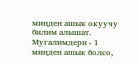миңден ашык окуучу билим алышат. Мугалимдери - 1 миңден ашык болсо,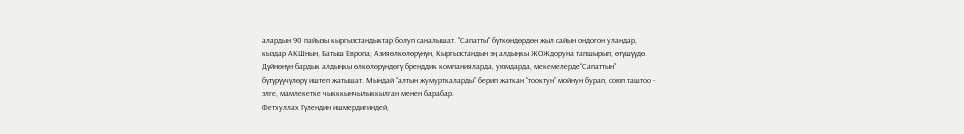алардын 90 пайызы кыргызстандыктар болуп саналышат. "Сапатты" бүткөндөрдөн жыл сайын ондогон уландар, кыздар АКШнын, Батыш Европа, Азияөлкөлөрүнүн, Кыргызстандын эң алдыңкы ЖОЖдоруна тапшырып, өтүшүүдө. Дүйнөнүн бардык алдыңкы өлкөлөрүндөгү бренддик компанияларда, уюмдарда, мекемелерде“Сапаттын” бүтүрүүчүлөрү иштеп жатышат. Мындай “алтын жумурткаларды” берип жаткан “тооктун” мойнун бурап, союп таштоо - элге, мамлекетке чыкккынчылыккылган менен барабар.
Фетхуллах Гүлендин ишмердигиндей,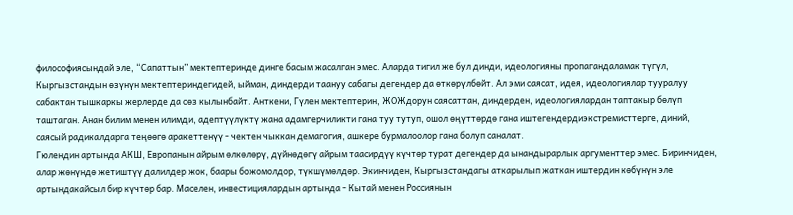философиясындай эле, “Сапаттын” мектептеринде динге басым жасалган эмес. Аларда тигил же бул динди, идеологияны пропагандаламак түгүл, Кыргызстандын өзүнүн мектептериндегидей, ыйман, диндерди таануу сабагы дегендер да өткөрүлбөйт. Ал эми саясат, идея, идеологиялар тууралуу сабактан тышкаркы жерлерде да сөз кылынбайт. Анткени, Гүлен мектептерин, ЖОЖдорун саясаттан, диндерден, идеологиялардан таптакыр бөлүп таштаган. Анан билим менен илимди, адептүүлүктү жана адамгерчиликти гана туу тутуп, ошол өңүттөрдө гана иштегендердиэкстремисттерге, диний, саясый радикалдарга теңөөгө аракеттенүү - чектен чыккан демагогия, ашкере бурмалоолор гана болуп саналат.
Гюлендин артында АКШ, Европанын айрым өлкөлөрү, дүйнөдөгү айрым таасирдүү күчтөр турат дегендер да ынандырарлык аргументтер эмес. Биринчиден, алар жөнүндө жетиштүү далилдер жок, баары божомолдор, түкшүмөлдөр. Экинчиден, Кыргызстандагы аткарылып жаткан иштердин көбүнүн эле артындакайсыл бир күчтөр бар. Маселен, инвестициялардын артында - Кытай менен Россиянын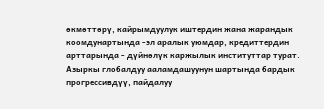өкмөттөрү, кайрымдуулук иштердин жана жарандык коомдунартында -эл аралык уюмдар, кредиттердин арттарында - дүйнөлүк каржылык институттар турат. Азыркы глобалдуу ааламдашуунун шартында бардык прогрессивдүү, пайдалуу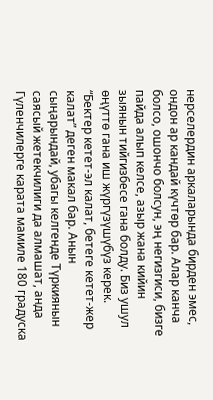нерселердин аркаларында бирден эмес, ондон ар кандай күчтөр бар. Алар канча болсо, ошончо болсун, эң негизгиси, бизге пайда алып келсе, азыр жана кийин зыянын тийгизбесе гана болду. Биз ушул өңүттө гана иш жүргүзүшүбүз керек.
“Бектер кетет-эл калат, бетеге кетет-жер калат” деген макал бар. Анын сыңарындай, убагы келгенде Түркиянын саясый жетекчилиги да алмашат, анда Гүленчилерге карата мамиле 180 градуска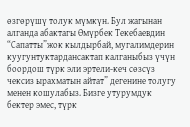өзгөрүшү толук мүмкүн. Бул жагынан алганда абактагы Өмүрбек Текебаевдин “Сапатты”жок кылдырбай, мугалимдерин куугунтуктардансактап калганыбыз үчүн боордош түрк эли эртели-кеч сөзсүз чексиз ырахматын айтат” дегенине толугу менен кошулабыз. Бизге утурумдук бектер эмес, түрк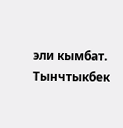эли кымбат.
Тынчтыкбек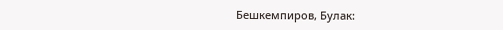Бешкемпиров, Булак: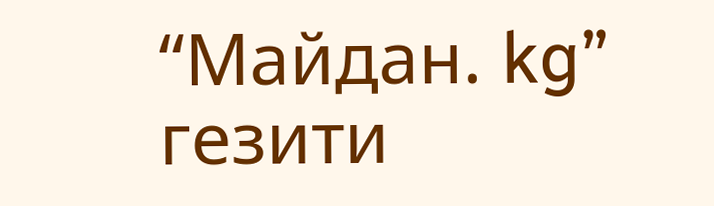“Майдан. kg” гезити